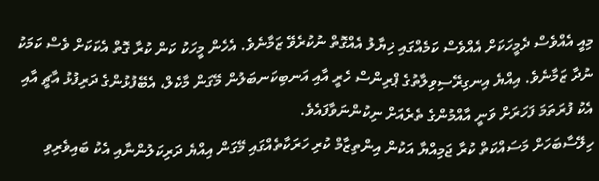މިއީ އެއްވެސް ދެމީހަކަށް އެއްވެސް ކަމެއްގައި ޚިޔާލު އެއްގޮތް ނުކުރެވޭ ޒަމާނެވެ. އެހެން މީހަކު ކަން ކުރާ ގޮތް އެކަކަށް ވެސް ކަމަކު ނުދާ ޒަމާނެވެ. އިއްޔެ އިނގިރޭސިވިލާތުގެ ޕްރިންސް ހެރީ އާއި އަނބިކަނބަލުން މޭގަން މާކެލް، އެބޭފުޅުންގެ ދަރިފުޅު އާޗީ އާއި އެކު ފުރަތަމަ ފަހަރަށް ވަނީ އާއްމުންގެ ތެރެއަށް ނިކުންނަވާފައެވެ.
ހިލޭސާބަހަށް މަސައްކަތް ކުރާ ޖަމިއްޔާ އަކުން އިންތިޒާމް ކުރި ހަރަކާތެއްގައި މޭގަން އިއްޔެ ދަރިކަލުންނާއި އެކު ބައިވެރިވި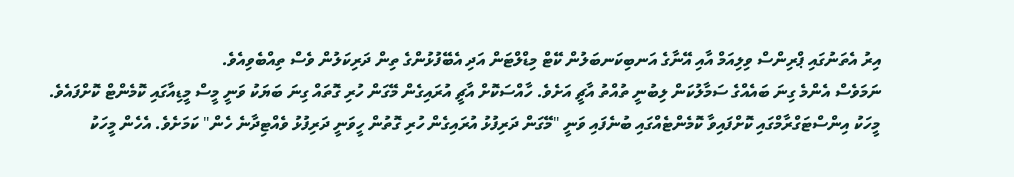އިރު އެތަނުގައި ޕްރިންސް ވިލިއަމް އާއި އޭނާގެ އަނބިކަނބަލުން ކޭޓް މިޑްލްޓަން އަދި އެބޭފުޅުންގެ ތިން ދަރިކަލުން ވެސް ތިއްބެވިއެވެ.
ނަމަވެސް އެންމެ ގިނަ ބައެއްގެ ސަމާލުކަން ލިބުނީ ތުއްތު އާޗީ އަށެވެ. ހާއްސަކޮށް އާޗީ އުރައިގެން މޭގަން ހުރި ގޮތައް ގިނަ ބަޔަކު ވަނީ މީސް މީޑިއާގައި ކޮމެންޓް ކޮށްފައެވެ.
މީހަކު އިންސްޓަގްރާމްގައި ކޮށްފައިވާ ކޮމެންޓެއްގައި ބުނެފައި ވަނީ "މޭގަން ދަރިފުޅު އުރައިގެން ހުރި ގޮތުން ހީވަނީ ދަރިފުޅު ވެއްޓިދާނެ ހެން" ކަމަށެވެ. އެހެން މީހަކު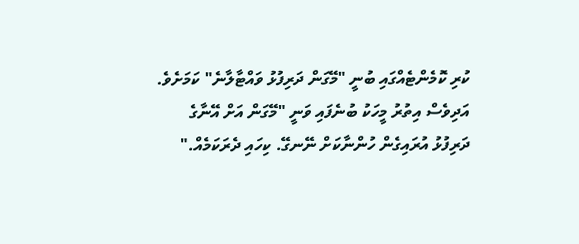ކުރި ކޮމެންޓެއްގައި ބުނީ "މޭގަން ދަރިފުޅު ވައްޓާލާނެ" ކަމަށެވެ.
އަދިވެސް އިތުރު މީހަކު ބުނެފައި ވަނީ "މޭގަން އަށް އޭނާގެ ދަރިފުޅު އުރައިގެން ހުންނާކަށް ނޭނގޭ. ކިހައި ދެރަކަމެއް."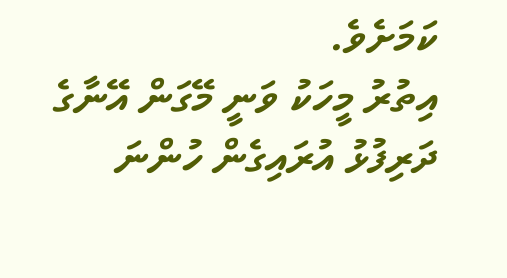ކަމަށެވެ.
އިތުރު މީހަކު ވަނީ މޭގަން އޭނާގެ ދަރިފުޅު އުރައިގެން ހުންނަ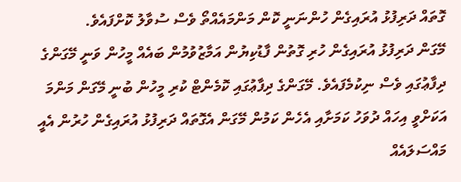ގޮތައް ދަރިފުޅު އުރައިގެން ހުންނަނީ ކޮން މަންމައެއްތޯ ވެސް ސުވާލު ކޮށްފައެވެ.
މޭގަން ދަރިފުޅު އުރައިގެން ހުރި ގޮތުން ފާޑުކިޔުން އަމާޒުވުމުން ބައެއް މީހުން ވަނީ މޭގަންގެ ދިފާޢުގައި ވެސް ނިކުމެފައެވެ. މޭގަންގެ ދިފާޢުގައި ކޮމެންޓް ކުރި މީހުން ބުނީ މޭގަން މަންމަ އަކަށްވީ އިހައް ދުވަހު ކަމަށާއި އެހެން ކަމުން މޭގަން އެގޮތައް ދަރިފުޅު އުރައިގެން ހުރުން އެއީ މައްސަލައެއް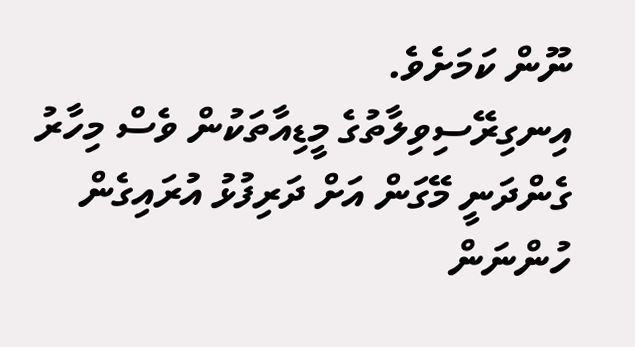ނޫން ކަމަށެވެ.
އިނގިރޭސިވިލާތުގެ މީޑިއާތަކުން ވެސް މިހާރު ގެންދަނީ މޭގަން އަށް ދަރިފުޅު އުރައިގެން ހުންނަން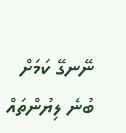ނޭނގޭ ކަމަށް ބުނެ ލިޔުންތައް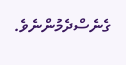ގެނެސްދެމުންނެވެ.